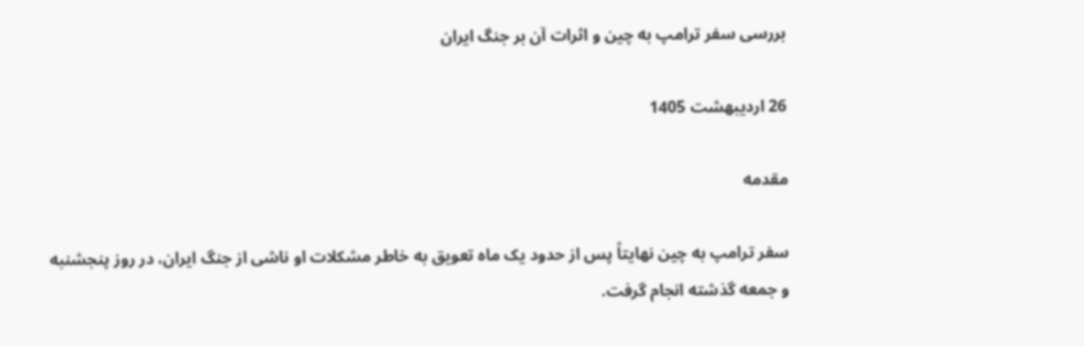بررسی سفر ترامپ به چین و اثرات آن بر جنگ ایران

26 اردیبهشت 1405

مقدمه

سفر ترامپ به چین نهایتاً پس از حدود یک‌ ماه تعویق به خاطر مشکلات او ناشی از جنگ ایران، در روز پنجشنبه و جمعه گذشته انجام گرفت.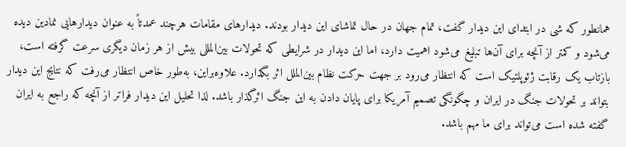همانطور که شی در ابتدای این دیدار گفت، تمام جهان در حال تماشای این دیدار بودند. دیدار‌های مقامات هرچند عمدتاً به عنوان دیدارهایی نمادین دیده می‌شود و کمتر از آنچه برای آن‌ها تبلیغ می‌شود اهمیت دارد، اما این دیدار در شرایطی که تحولات بین‌المللی بیش از هر زمان دیگری سرعت گرفته است، بازتاب یک رقابت ژئوپلتیک است که انتظار می‌رود بر جهت حرکت نظام بین‌الملل اثر بگذارد. علاوه‌براین، به‌طور خاص انتظار می‌رفت که نتایج این دیدار بتواند بر تحولات جنگ در ایران و چگونگی تصمیم آمریکا برای پایان دادن به این جنگ اثرگذار باشد. لذا تحلیل این دیدار فراتر از آنچه که راجع به ایران گفته شده است می‌تواند برای ما مهم باشد.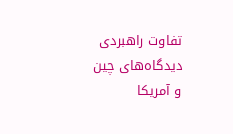تفاوت راهبردی دیدگاه‌های چین و آمریکا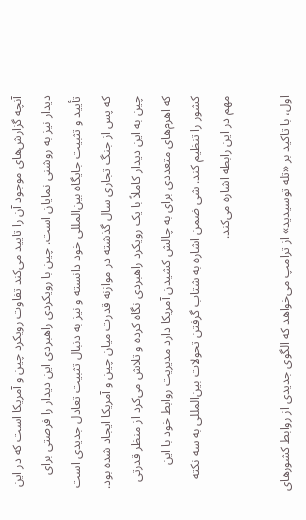آنچه گزارش‌های موجود آن را تایید می‌کند تفاوت رویکرد چین و آمریکا است که در این دیدار نیز به روشنی نمایان است. چین با رویکردی راهبردی این دیدار را فرصتی برای تأیید و تثبیت جایگاه بین‌المللی خود دانسته و نیز به دنبال تثبیت تعادل جدیدی است که پس از جنگ تجاری سال گذشته در موازنه قدرت میان چین و آمریکا ایجاد شده بود. چین به این دیدار کاملاً با یک رویکرد راهبردی نگاه کرده و تلاش می‌کرد از منظر قدرتی که اهرم‌های متعددی برای به چالش کشیدن آمریکا دارد مدیریت روابط خود با این کشور را تنظیم کند. شی ضمن اشاره به شتاب گرفتن تحولات بین‌المللی به سه نکته مهم در این رابطه اشاره می‌کند.

اول، با تاکید بر «تله توسیدید» از ترامپ می‌خواهد که الگوی جدیدی از روابط کشورهای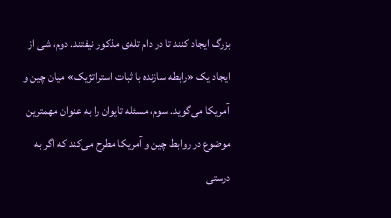بزرگ ایجاد کنند تا در دام تله‌‌ی مذکور نیفتند. دوم، شی از ایجاد یک «رابطه سازنده با ثبات استراتژیک» میان چین و آمریکا می‌گوید. سوم، مسئله تایوان را به عنوان مهمترین موضوع در روابط چین و آمریکا مطرح می‌کند که اگر به درستی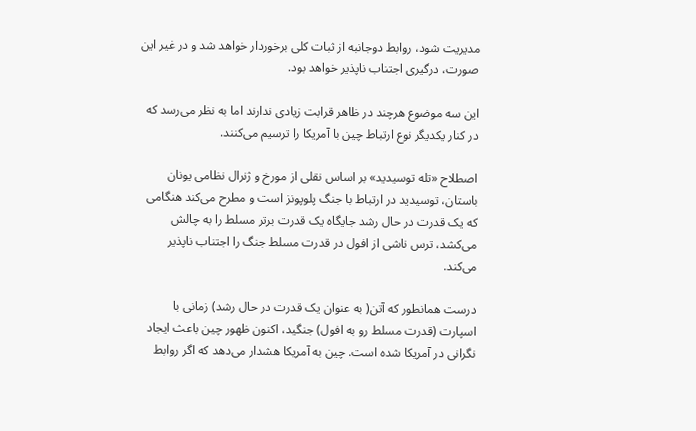مدیریت شود، روابط دوجانبه از ثبات کلی برخوردار خواهد شد و در غیر این صورت، درگیری اجتناب ناپذیر خواهد بود.

این سه موضوع هر‌چند در ظاهر قرابت زیادی ندارند اما به نظر می‌رسد که در کنار یکدیگر نوع ارتباط چین با آمریکا را ترسیم می‌کنند.

اصطلاح «تله توسیدید» بر اساس نقلی از مورخ و ژنرال نظامی یونان باستان، توسیدید در ارتباط با جنگ پلوپونز است و مطرح می‌کند هنگامی که یک قدرت در حال رشد جایگاه یک قدرت برتر مسلط را به چالش می‌کشد، ترس ناشی از افول در قدرت مسلط جنگ را اجتناب ناپذیر می‌کند.

درست همانطور که آتن( به عنوان یک قدرت در حال رشد) زمانی با اسپارت (قدرت مسلط رو به افول) جنگید، اکنون ظهور چین باعث ایجاد نگرانی در آمریکا شده است. چین به آمریکا هشدار می‌دهد که اگر روابط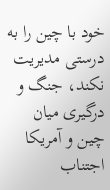خود با چین را به درستی مدیریت نکند، جنگ و درگیری میان چین و آمریکا اجتناب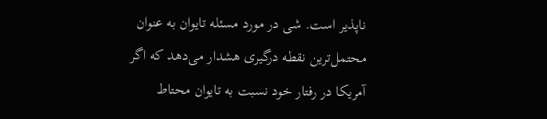ناپذیر است. شی در مورد مسئله تایوان به عنوان محتمل‌ترین نقطه درگیری هشدار می‌دهد که اگر آمریکا در رفتار خود نسبت به تایوان محتاط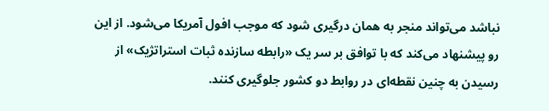نباشد می‌تواند منجر به همان درگیری شود که موجب افول آمریکا می‌شود. از این رو پیشنهاد می‌کند که با توافق بر سر یک «رابطه سازنده ثبات استراتژیک» از رسیدن به چنین نقطه‌ای در روابط دو کشور جلوگیری کنند.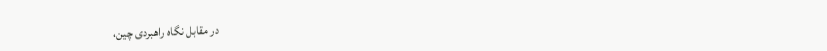در مقابل نگاه راهبردی چین،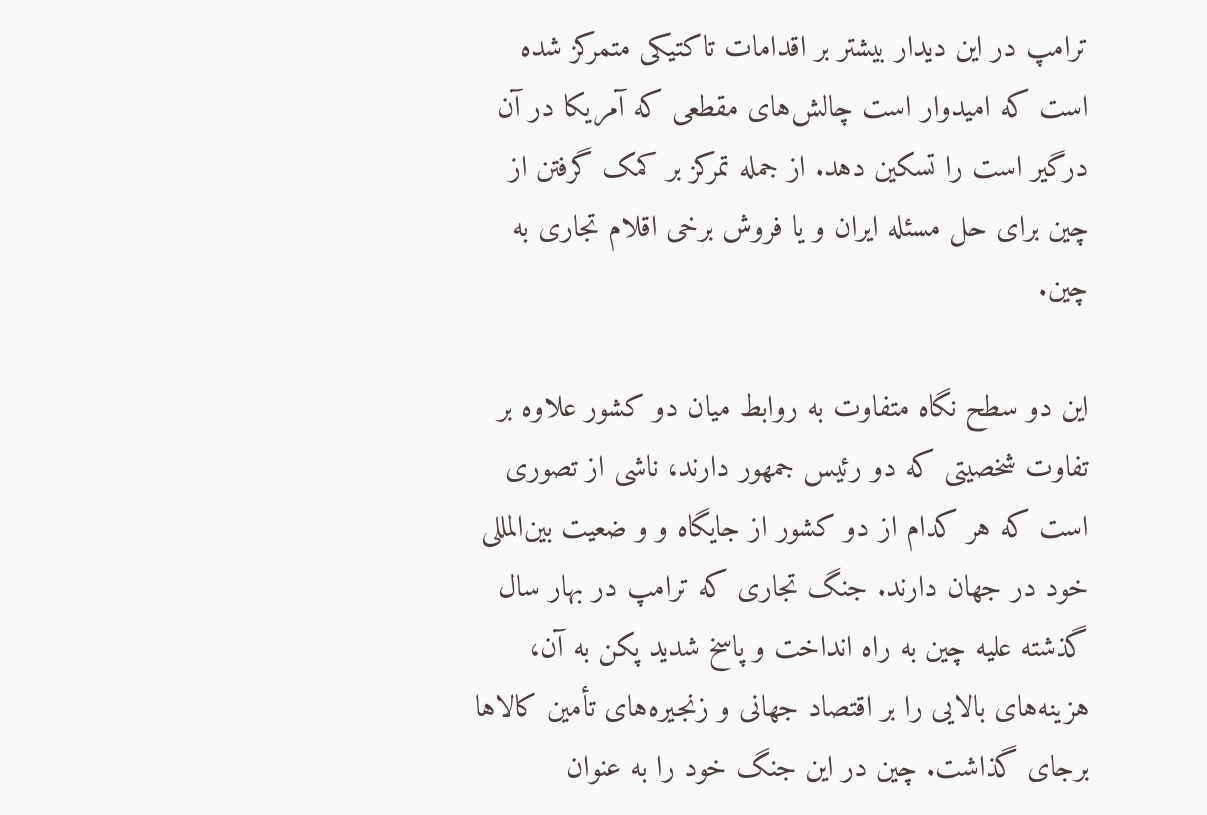ترامپ در این دیدار بیشتر بر اقدامات تاکتیکی متمرکز شده است که امیدوار است چالش‌های مقطعی که آمریکا در آن درگیر است را تسکین دهد. از جمله تمرکز بر کمک گرفتن از چین برای حل مسئله ایران و یا فروش برخی اقلام تجاری به چین.

این دو سطح نگاه متفاوت به روابط میان دو کشور علاوه بر تفاوت شخصیتی که دو رئیس جمهور دارند، ناشی از تصوری است که هر کدام از دو کشور از جایگاه و و ضعیت بین‌المللی خود در جهان دارند. جنگ تجاری که ترامپ در بهار سال گذشته علیه چین به راه انداخت و پاسخ شدید پکن به آن، هزینه‌های بالایی را بر اقتصاد جهانی و زنجیره‌های تأمین کالا‌ها برجای گذاشت. چین در این جنگ خود را به عنوان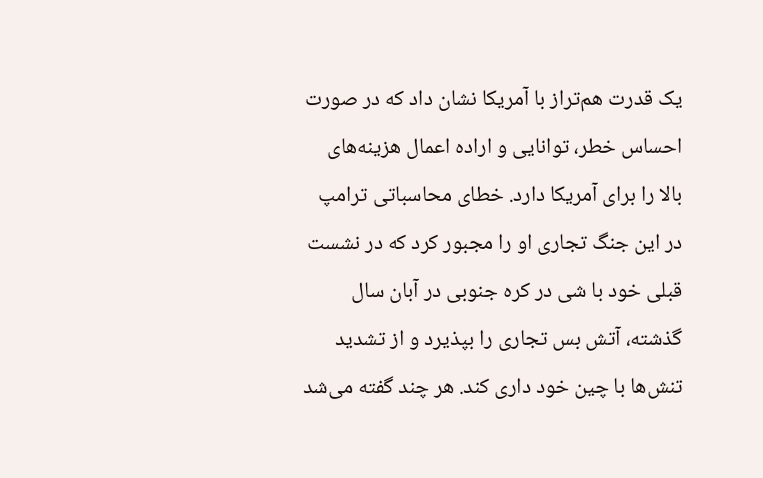یک قدرت هم‌تراز با آمریکا نشان داد که در صورت احساس خطر، توانایی و اراده اعمال هزینه‌های بالا را برای آمریکا دارد. خطای محاسباتی ترامپ در این جنگ تجاری او را مجبور کرد که در نشست قبلی خود با شی در کره جنوبی در آبان سال گذشته، آتش بس تجاری را بپذیرد و از تشدید تنش‌ها با چین خود داری کند. هر چند گفته می‌شد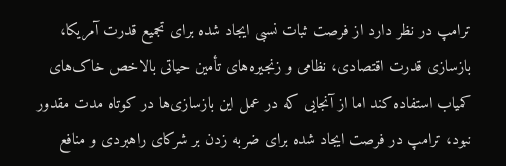ترامپ در نظر دارد از فرصت ثبات نسبی ایجاد شده برای تجمیع قدرت آمریکا، بازسازی قدرت اقتصادی، نظامی و زنجیره‌های تأمین حیاتی بالاخص خاک‌های کمیاب استفاده کند اما از آنجایی که در عمل این بازسازی‌ها در کوتاه مدت مقدور نبود، ترامپ در فرصت ایجاد شده برای ضربه زدن بر شرکای راهبردی و منافع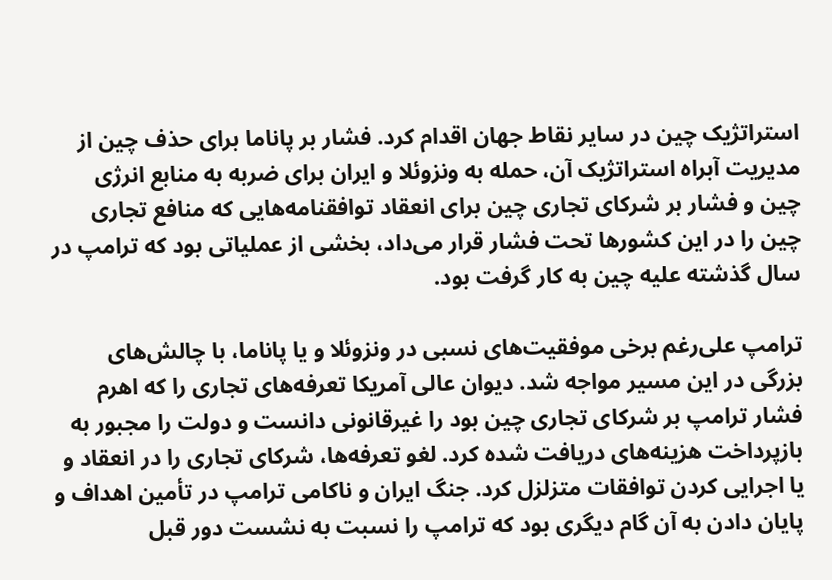استراتژیک چین در سایر نقاط جهان اقدام کرد. فشار بر پاناما برای حذف چین از مدیریت آبراه استراتژیک آن، حمله به ونزوئلا و ایران برای ضربه به منابع انرژی چین و فشار بر شرکای تجاری چین برای انعقاد توافقنامه‌هایی که منافع تجاری چین را در این کشورها تحت فشار قرار می‌داد، بخشی از عملیاتی بود که ترامپ در سال گذشته علیه چین به کار گرفت بود.

ترامپ علی‌رغم برخی موفقیت‌های نسبی در ونزوئلا و یا پاناما، با چالش‌های بزرگی در این مسیر مواجه شد. دیوان عالی آمریکا تعرفه‌های تجاری را که اهرم فشار ترامپ بر شرکای تجاری چین بود را غیر‌قانونی دانست و دولت را مجبور به بازپرداخت هزینه‌های دریافت شده کرد. لغو تعرفه‌ها، شرکای تجاری را در انعقاد و یا اجرایی کردن توافقات متزلزل کرد. جنگ ایران و ناکامی‌ ترامپ در تأمین اهداف و پایان دادن به آن گام دیگری بود که ترامپ را نسبت به نشست دور قبل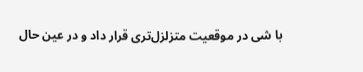با شی در موقعیت متزلزل‌تری قرار ‌داد و در عین حال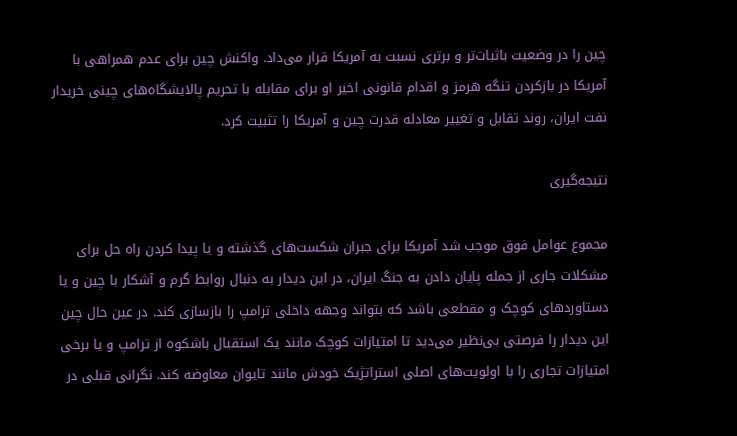چین را در وضعیت باثبات‌تر و برتری نسبت به آمریکا قرار می‌داد. واکنش چین برای عدم همراهی با آمریکا در بازکردن تنگه هرمز و اقدام قانونی اخیر او برای مقابله با تحریم پالایشگاه‌های چینی خریدار نفت ایران، روند تقابل و تغییر معادله قدرت چین و آمریکا را تثبیت کرد.

نتیجه‌گیری

مجموع عوامل فوق موجب شد آمریکا برای جبران شکست‌های گذشته و یا پیدا کردن راه‌ حل برای مشکلات جاری از جمله پایان دادن به جنگ ایران، در این دیدار به دنبال روابط گرم و آشکار با چین و یا دستاوردهای کوچک و مقطعی باشد که بتواند وجهه داخلی ترامپ را بازسازی کند. در عین حال چین این دیدار را فرصتی بی‌نظیر می‌دید تا امتیازات کوچک مانند یک استقبال باشکوه از ترامپ و یا برخی امتیازات تجاری را با اولویت‌های اصلی استراتژیک خودش مانند تایوان معاوضه کند. نگرانی قبلی در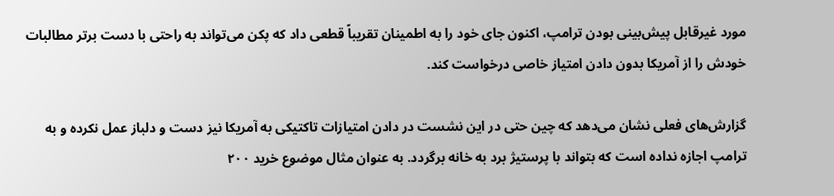مورد غیرقابل پیش‌بینی بودن ترامپ، اکنون جای خود را به اطمینان تقریباً قطعی داد که پکن می‌تواند به راحتی با دست برتر مطالبات خودش را از آمریکا بدون دادن امتیاز خاصی درخواست کند.

گزارش‌های فعلی نشان می‌دهد که چین حتی در این نشست در دادن امتیازات تاکتیکی به آمریکا نیز دست و دلباز عمل نکرده و به ترامپ اجازه نداده است که بتواند با پرستیژ برد به خانه برگردد. به عنوان مثال موضوع خرید ۲۰۰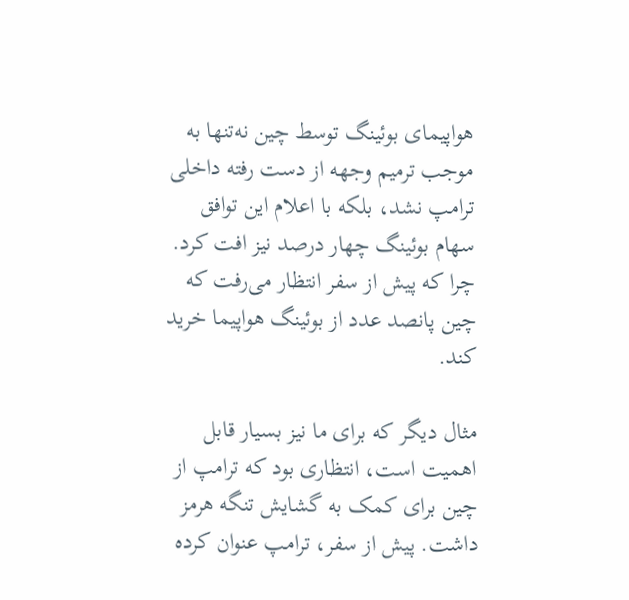هواپیمای بوئینگ توسط چین نه‌تنها به موجب ترمیم وجهه از دست رفته داخلی ترامپ نشد، بلکه با اعلام این توافق سهام بوئینگ چهار درصد نیز افت کرد. چرا که پیش از سفر انتظار می‌رفت که چین پانصد عدد از بوئینگ هواپیما خرید کند.

مثال دیگر که برای ما نیز بسیار قابل اهمیت است، انتظاری بود که ترامپ از چین برای کمک به گشایش تنگه هرمز داشت. پیش از سفر، ترامپ عنوان کرده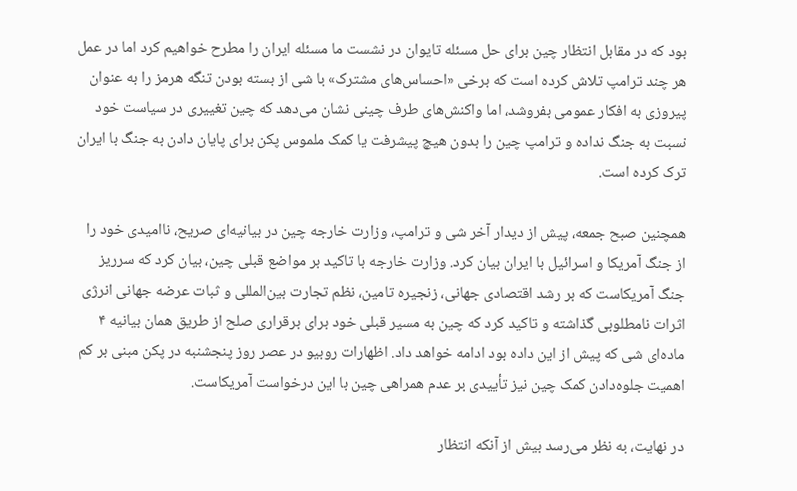بود که در مقابل انتظار چین برای حل مسئله تایوان در نشست ما مسئله ایران را مطرح خواهیم کرد اما در عمل هر چند ترامپ تلاش کرده است که برخی «احساس‌های مشترک» با شی از بسته ‌بودن تنگه هرمز را به عنوان پیروزی به افکار عمومی بفروشد، اما واکنش‌های طرف چینی نشان می‌دهد که چین تغییری در سیاست خود نسبت به جنگ نداده و ترامپ چین را بدون هیچ پیشرفت یا کمک ملموس پکن برای پایان دادن به جنگ با ایران ترک کرده است.

همچنین صبح جمعه، پیش از دیدار آخر شی و ترامپ، وزارت خارجه چین در بیانیه‌ای صریح،‌ ناامیدی خود را از جنگ آمریکا و اسرائیل با ایران بیان کرد. وزارت خارجه با تاکید بر مواضع قبلی چین، بیان کرد که سرریز جنگ آمریکاست که بر رشد اقتصادی جهانی، زنجیره تامین، نظم تجارت بین‌المللی و ثبات عرضه جهانی انرژی اثرات نامطلوبی گذاشته و تاکید کرد که چین به مسیر قبلی خود برای برقراری صلح از طریق همان بیانیه ۴ ماده‌ای شی که پیش از این داده بود ادامه خواهد داد. اظهارات روبیو در عصر روز پنجشنبه در پکن مبنی بر کم اهمیت جلوه‌دادن کمک چین نیز تأییدی بر عدم همراهی چین با این درخواست آمریکاست.

در نهایت، به نظر می‌رسد بیش از آنکه انتظار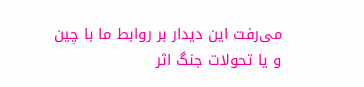می‌رفت این دیدار بر روابط ما با چین و یا تحولات جنگ اثر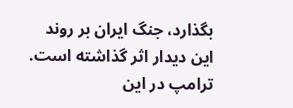بگذارد، جنگ ایران بر روند این دیدار اثر گذاشته است. ترامپ در این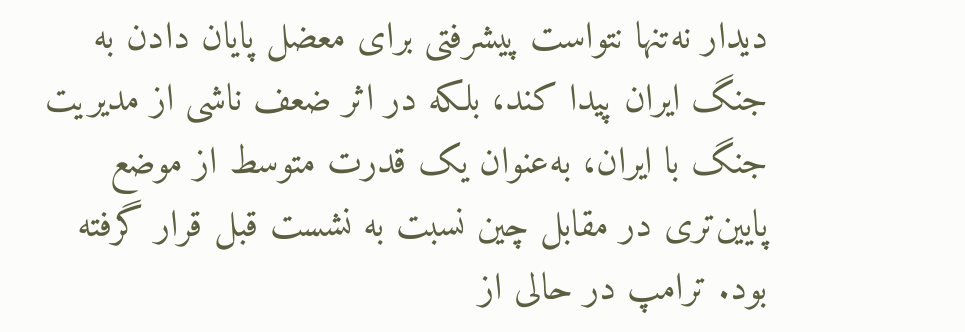دیدار نه‌تنها نتواست پیشرفتی برای معضل پایان دادن به جنگ ایران پیدا کند، بلکه در اثر ضعف ناشی از مدیریت جنگ با ایران، به‌عنوان یک قدرت متوسط از موضع پایین‌تری در مقابل چین نسبت به نشست قبل قرار گرفته بود. ترامپ در حالی از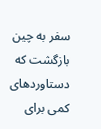سفر به چین بازگشت که دستاوردهای کمی برای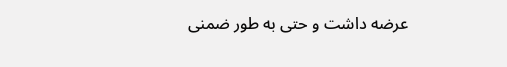عرضه داشت و حتی به طور ضمنی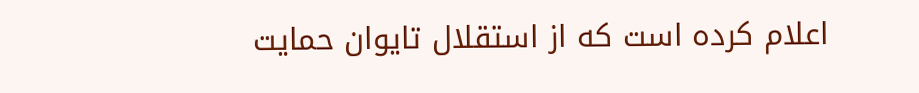اعلام کرده است که از استقلال تایوان حمایت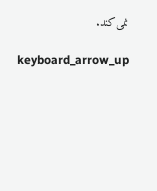نمی‌کند.

keyboard_arrow_up